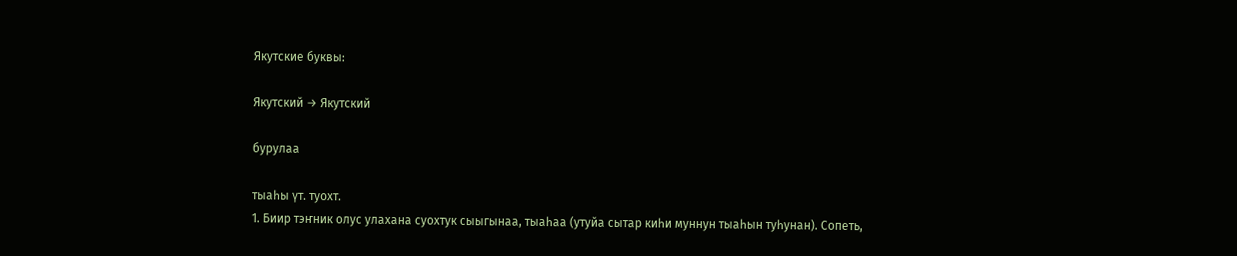Якутские буквы:

Якутский → Якутский

бурулаа

тыаһы үт. туохт.
1. Биир тэҥник олус улахана суохтук сыыгынаа, тыаһаа (утуйа сытар киһи муннун тыаһын туһунан). Сопеть,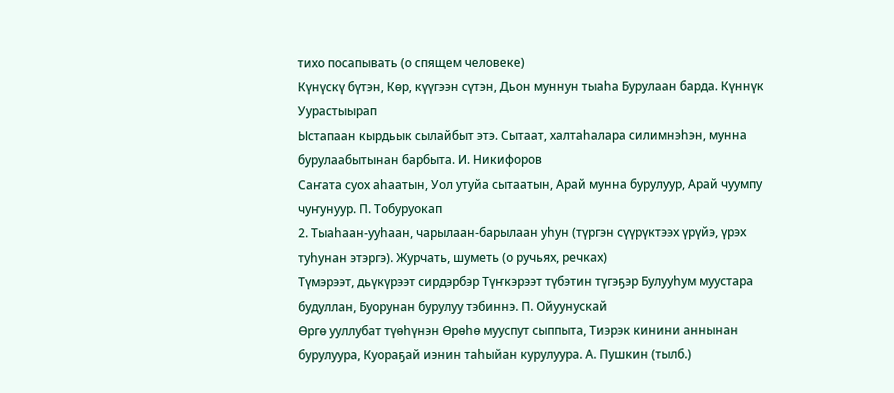тихо посапывать (о спящем человеке)
Күнүскү бүтэн, Көр, күүгээн сүтэн, Дьон муннун тыаһа Бурулаан барда. Күннүк Уурастыырап
Ыстапаан кырдьык сылайбыт этэ. Сытаат, халтаһалара силимнэһэн, мунна бурулаабытынан барбыта. И. Никифоров
Саҥата суох аһаатын, Уол утуйа сытаатын, Арай мунна бурулуур, Арай чуумпу чуҥунуур. П. Тобуруокап
2. Тыаһаан-ууһаан, чарылаан-барылаан уһун (түргэн сүүрүктээх үрүйэ, үрэх туһунан этэргэ). Журчать, шуметь (о ручьях, речках)
Түмэрээт, дьүкүрээт сирдэрбэр Түҥкэрээт түбэтин түгэҕэр Булууһум муустара будуллан, Буорунан бурулуу тэбиннэ. П. Ойуунускай
Өргө ууллубат түөһүнэн Өрөһө мууспут сыппыта, Тиэрэк кинини аннынан бурулуура, Куораҕай иэнин таһыйан курулуура. А. Пушкин (тылб.)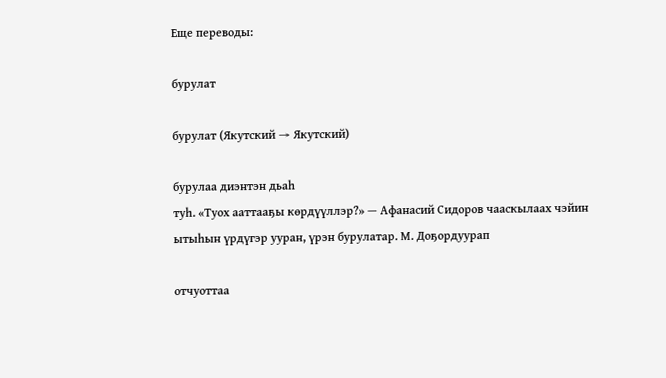Еще переводы:

бурулат

бурулат (Якутский → Якутский)

бурулаа диэнтэн дьаһ
туһ. «Туох ааттааҕы көрдүүллэр?» — Афанасий Сидоров чааскылаах чэйин ытыһын үрдүгэр ууран, үрэн бурулатар. М. Доҕордуурап

отчуоттаа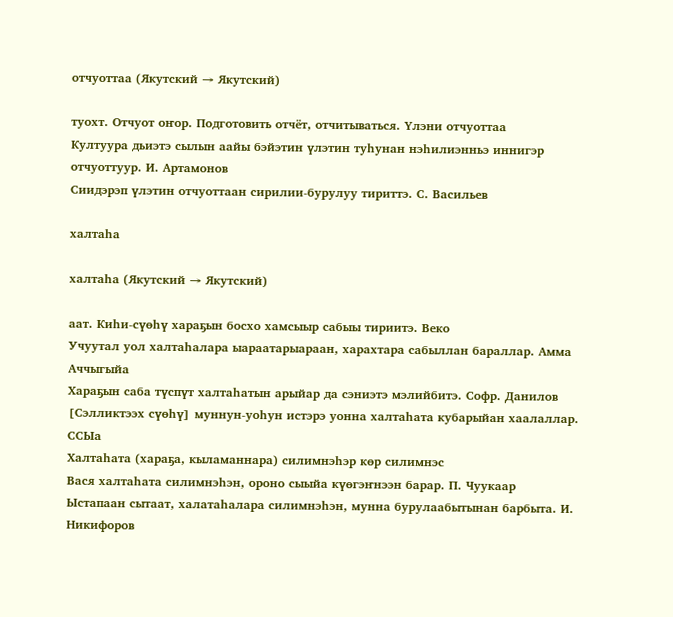отчуоттаа (Якутский → Якутский)

туохт. Отчуот оҥор. Подготовить отчёт, отчитываться. Үлэни отчуоттаа
Култуура дьиэтэ сылын аайы бэйэтин үлэтин туһунан нэһилиэнньэ иннигэр отчуоттуур. И. Артамонов
Сиидэрэп үлэтин отчуоттаан сирилии-бурулуу тириттэ. С. Васильев

халтаһа

халтаһа (Якутский → Якутский)

аат. Киһи-сүөһү хараҕын босхо хамсыыр сабыы тириитэ. Веко
Учуутал уол халтаһалара ыараатарыараан, харахтара сабыллан бараллар. Амма Аччыгыйа
Хараҕын саба түспүт халтаһатын арыйар да сэниэтэ мэлийбитэ. Софр. Данилов
[Сэлликтээх сүөһү] муннун-уоһун истэрэ уонна халтаһата кубарыйан хаалаллар. ССЫа
Халтаһата (хараҕа, кыламаннара) силимнэһэр көр силимнэс
Вася халтаһата силимнэһэн, ороно сыыйа күөгэҥнээн барар. П. Чуукаар
Ыстапаан сытаат, халатаһалара силимнэһэн, мунна бурулаабытынан барбыта. И. Никифоров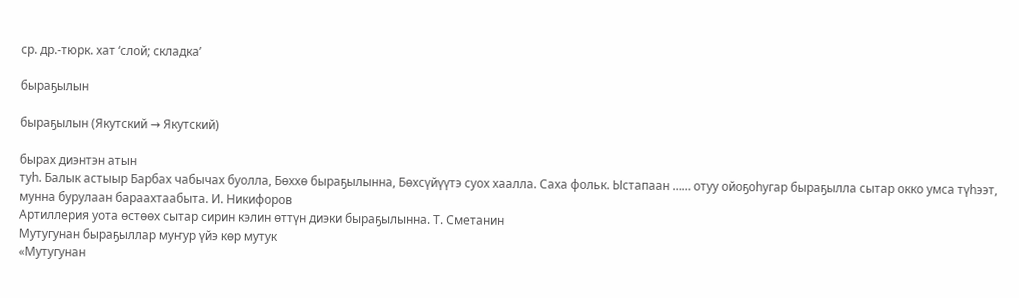ср. др.-тюрк. хат ‘слой; складка’

быраҕылын

быраҕылын (Якутский → Якутский)

бырах диэнтэн атын
туһ. Балык астыыр Барбах чабычах буолла, Бөххө быраҕылынна, Бөхсүйүүтэ суох хаалла. Саха фольк. Ыстапаан …… отуу ойоҕоһугар быраҕылла сытар окко умса түһээт, мунна бурулаан бараахтаабыта. И. Никифоров
Артиллерия уота өстөөх сытар сирин кэлин өттүн диэки быраҕылынна. Т. Сметанин
Мутугунан быраҕыллар муҥур үйэ көр мутук
«Мутугунан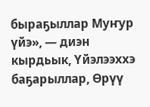быраҕыллар Муҥур үйэ», — диэн кырдьык, Үйэлээххэ баҕарыллар, Өрүү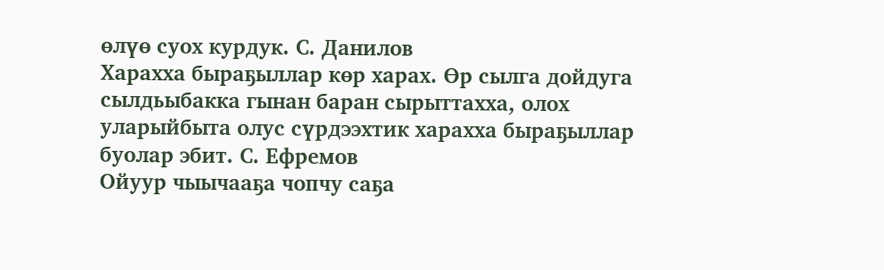өлүө суох курдук. С. Данилов
Харахха быраҕыллар көр харах. Өр сылга дойдуга сылдьыбакка гынан баран сырыттахха, олох уларыйбыта олус сүрдээхтик харахха быраҕыллар буолар эбит. С. Ефремов
Ойуур чыычааҕа чопчу саҕа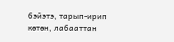бэйэтэ, тарып-ирип көтөн, лабааттан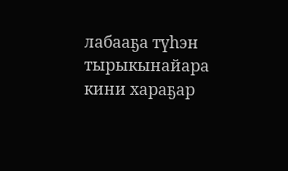лабааҕа түһэн тырыкынайара кини хараҕар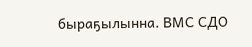быраҕылынна. ВМС СДО